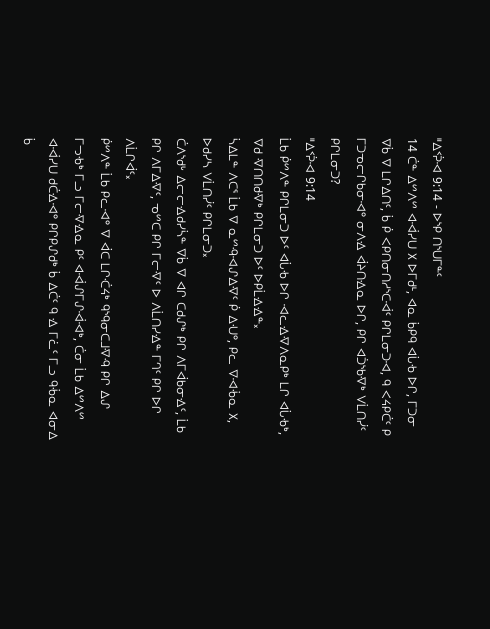ᐦᐃᑉᕉᐗ 9:14 - ᐅᔅᑭ ᑎᔅᑌᒥᓐᑦ
14 ᑖᓐ ᐃᔥᐱᔥ ᐊᐙᓯᑌ ᙭ ᐅᒥᑯᒻ, ᐊᓇ ᑳᑭᑫ ᐊᒑᑾ ᐅᒋ, ᒥᑐᓂ ᐁᑳ ᐁ ᒪᒋᐃᑎᑦ, ᑳ ᑮ ᐸᑭᑎᓂᑎᓱᔅᑕᐙᑦ ᑭᒋᒪᓂᑐᐗ, ᑫ ᐸᔦᑭᑖᑦ ᑭ ᒥᑐᓀᓕᒋᑲᓂᐗᐤ ᓂᐱᐎ ᐋᔨᑎᐎᓇ ᐅᒋ, ᑭᒋ ᐊᑑᔅᑲᐌᒃ ᐯᒫᑎᓰᑦ ᑭᒋᒪᓂᑐ?
ᐦᐃᑉᕉᐗ 9:14
ᒫᑲ ᑮᔥᐱᓐ ᑭᒋᒪᓂᑐ ᐅᑦ ᐊᒑᑾ ᐅᒋ ᐗᓚᐎᐌᐱᓇᑭᒃ ᒪᒋ ᐊᒑᑾᒃ, ᐁᑯ ᐌᑎᑎᑯᐌᒃ ᑭᒋᒪᓂᑐ ᐅᑦ ᐅᑭᒫᐎᐎᓐ᙮
ᓵᐃᒪᓐ ᐱᑕᕐ ᒫᑲ ᐁ ᓇᔥᑴᐗᔑᐃᐌᑦ ᑮ ᐃᑗᐤ, ᑭᓚ ᐁᐗᒀᓇ ᙭, ᐅᑯᓯᓴ ᐯᒫᑎᓰᑦ ᑭᒋᒪᓂᑐ᙮
ᑖᐱᔅᑯᒡ ᐃᓕᓕᐎᑯᓯᓵᓐ ᐁᑳ ᐁ ᐊᒋ ᑕᑯᔑᒃ ᑭᒋ ᐱᒥᐋᑲᓂᐎᑦ, ᒫᑲ ᑭᒋ ᐱᒥᐃᐌᑦ, ᓀᔥᑕ ᑭᒋ ᒥᓕᐌᑦ ᐅ ᐱᒫᑎᓯᐎᓐ ᒥᒉᑦ ᑭᒋ ᐅᒋ ᐱᒫᒋᐋᑦ᙮
ᑮᔥᐱᓐ ᒫᑲ ᑭᓚᐗᐤ ᐁ ᐋᑕ ᒪᒋᑣᔦᒃ ᑫᔅᑫᓂᑕᒧᐌᑴ ᑭᒋ ᐃᔑ ᒥᓓᑾᒃ ᒥᓗ ᒥᓕᐌᐎᓇ ᑭᑦ ᐊᐙᔑᒥᔑᐙᐗᒃ, ᑖᓂ ᒫᑲ ᐃᔥᐱᔥ ᐊᐙᓯᑌ ᑯᑖᐎᐗᐤ ᑭᒋᑭᔑᑯᒃ ᑳ ᐃᑖᑦ ᑫ ᐎ ᒥᓛᑦ ᒥᓗ ᑫᒀᓇ ᐊᓂᐃ ᑳ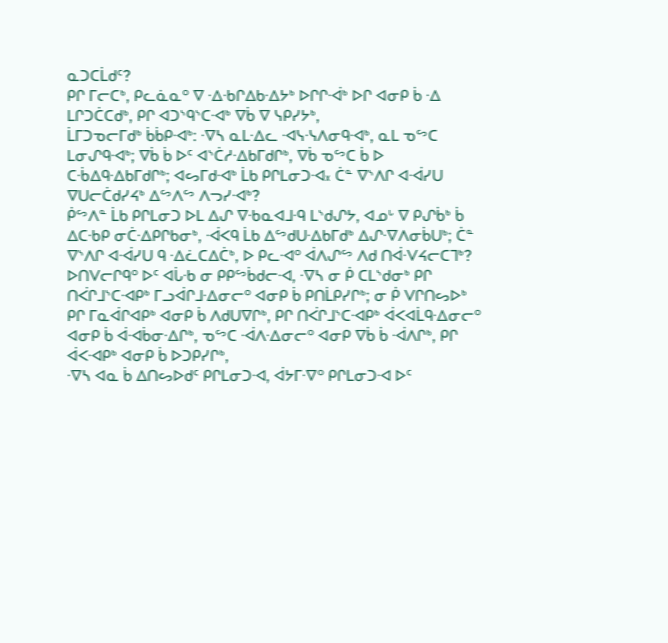ᓇᑐᑕᒫᑯᑦ?
ᑭᒋ ᒥᓕᑕᒃ, ᑭᓚᓈᓇᐤ ᐁ ᐎᑾᒋᐃᑲᐎᔭᒃ ᐅᒋᒋᐙᒃ ᐅᒋ ᐊᓂᑭ ᑳ ᐎ ᒪᒋᑐᑖᑕᑯᒃ, ᑭᒋ ᐊᑐᔅᑫᔅᑕᐗᒃ ᐁᑳ ᐁ ᓭᑭᓯᔭᒃ,
ᒫᒥᑐᓀᓕᒥᑯᒃ ᑳᑳᑭᐗᒃ: ᐌᓴ ᓇᒪᐎᓚ ᐗᓭᓶᐱᓂᑫᐗᒃ, ᓇᒪ ᓀᔥᑕ ᒪᓂᔑᑫᐗᒃ; ᐁᑳ ᑳ ᐅᑦ ᐊᔅᑖᓱᐎᑲᒥᑯᒋᒃ, ᐁᑳ ᓀᔥᑕ ᑳ ᐅ ᑕᒀᐃᑫᐎᑲᒥᑯᒋᒃ; ᐊᔕᒥᑯᐗᒃ ᒫᑲ ᑭᒋᒪᓂᑐᐗ᙮ ᑖᓐ ᐁᔅᐱᒋ ᐊᐙᓯᑌ ᐁᑌᓕᑖᑯᓯᔦᒃ ᐃᔥᐱᔥ ᐱᓓᓯᐗᒃ?
ᑮᔥᐱᓐ ᒫᑲ ᑭᒋᒪᓂᑐ ᐅᒪ ᐃᔑ ᐁᑾᓇᐊᒧᑴ ᒪᔅᑯᔑᔭ, ᐊᓄᒡ ᐁ ᑭᔑᑳᒃ ᑳ ᐃᑕᑾᑭ ᓂᑖᐎᑭᒋᑲᓂᒃ, ᐙᐸᑫ ᒫᑲ ᐃᔥᑯᑌᐎᑲᒥᑯᒃ ᐃᔑᐌᐱᓂᑳᑌᒃ; ᑖᓐ ᐁᔅᐱᒋ ᐊᐙᓯᑌ ᑫ ᐎᓛᑕᐃᑖᒃ, ᐅ ᑭᓚᐗᐤ ᐋᐱᔑᔥ ᐱᑯ ᑎᐋᐺᔦᓕᑕᒣᒃ?
ᐅᑎᐯᓕᒋᑫᐤ ᐅᑦ ᐊᒑᑾ ᓂ ᑭᑭᔥᑳᑯᓕᐗ, ᐌᓴ ᓂ ᑮ ᑕᒪᔅᑯᓂᒃ ᑭᒋ ᑎᐹᒋᒧᔅᑕᐗᑭᒃ ᒥᓗᐋᒋᒧᐎᓂᓕᐤ ᐊᓂᑭ ᑳ ᑭᑎᒫᑭᓯᒋᒃ; ᓂ ᑮ ᐯᒋᑎᔕᐅᒃ ᑭᒋ ᒥᓇᐋᒋᐊᑭᒃ ᐊᓂᑭ ᑳ ᐱᑯᑌᐁᒋᒃ, ᑭᒋ ᑎᐹᒋᒧᔅᑕᐗᑭᒃ ᐋᐸᐊᒫᑫᐎᓂᓕᐤ ᐊᓂᑭ ᑳ ᐋᐗᑳᓂᐎᒋᒃ, ᓀᔥᑕ ᐙᐱᐎᓂᓕᐤ ᐊᓂᑭ ᐁᑳ ᑳ ᐙᐱᒋᒃ, ᑭᒋ ᐋᐸᐗᑭᒃ ᐊᓂᑭ ᑳ ᐅᑐᑭᓯᒋᒃ,
ᐌᓴ ᐊᓇ ᑳ ᐃᑎᔕᐅᑯᑦ ᑭᒋᒪᓂᑐᐗ, ᐋᔭᒥᐌᐤ ᑭᒋᒪᓂᑐᐗ ᐅᑦ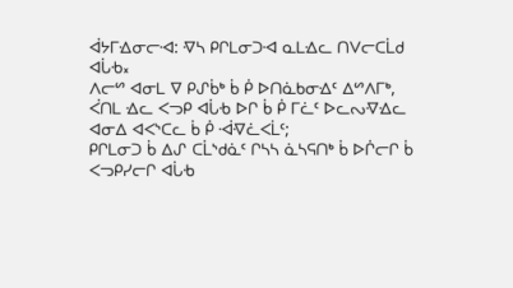ᐋᔭᒥᐎᓂᓕᐗ: ᐌᓴ ᑭᒋᒪᓂᑐᐗ ᓇᒪᐎᓚ ᑎᐯᓕᑕᒫᑯ ᐊᒑᑾ᙮
ᐱᓕᔥ ᐊᓂᒪ ᐁ ᑭᔑᑳᒃ ᑳ ᑮ ᐅᑎᓈᑲᓂᐎᑦ ᐃᔥᐱᒥᒃ, ᐹᑎᒪ ᐎᓚ ᐸᓓᑭ ᐊᒑᑾ ᐅᒋ ᑳ ᑮ ᒥᓛᑦ ᐅᓚᔓᐌᐎᓚ ᐊᓂᐃ ᐊᐸᔅᑕᓚ ᑳ ᑮ ᐙᐌᓛᐸᒫᑦ;
ᑭᒋᒪᓂᑐ ᑳ ᐃᔑ ᑕᒫᔅᑯᓈᑦ ᒋᓴᓴ ᓈᓴᕋᑎᒃ ᑳ ᐅᒌᓕᒋ ᑳ ᐸᓓᑭᓯᓕᒋ ᐊᒑᑾ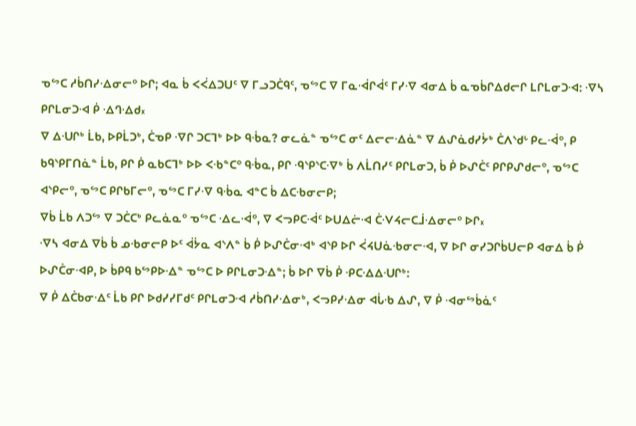ᓀᔥᑕ ᓱᑳᑎᓯᐎᓂᓕᐤ ᐅᒋ; ᐊᓇ ᑳ ᐸᐹᐃᑐᑌᑦ ᐁ ᒥᓗᑐᑖᑫᑦ, ᓀᔥᑕ ᐁ ᒥᓇᐙᒋᐋᑦ ᒥᓯᐌ ᐊᓂᐃ ᑳ ᓇᓀᑳᒋᐃᑯᓕᒋ ᒪᒋᒪᓂᑐᐗ: ᐌᓴ ᑭᒋᒪᓂᑐᐗ ᑮ ᐎᒉᐎᑯ᙮
ᐁ ᐃᑗᒋᒃ ᒫᑲ, ᐅᑭᒫᑐᒃ, ᑖᓀᑭ ᐌᒋ ᑐᑕᒣᒃ ᐅᐅ ᑫᒀᓇ? ᓂᓚᓈᓐ ᓀᔥᑕ ᓂᑦ ᐃᓕᓕᐎᓈᓐ ᐁ ᐃᔑᓈᑯᓯᔮᒃ ᑖᐱᔅᑯᒡ ᑭᓚᐙᐤ, ᑭ ᑲᑫᔅᑭᒥᑎᓈᓐ ᒫᑲ, ᑭᒋ ᑮ ᓇᑲᑕᒣᒃ ᐅᐅ ᐸᑾᓐᑕᐤ ᑫᒀᓇ, ᑭᒋ ᑴᔅᑭᔅᑕᐌᒃ ᑳ ᐱᒫᑎᓯᑦ ᑭᒋᒪᓂᑐ, ᑳ ᑮ ᐅᔑᑖᑦ ᑭᒋᑭᔑᑯᓕᐤ, ᓀᔥᑕ ᐊᔅᑭᓕᐤ, ᓀᔥᑕ ᑭᒋᑲᒥᓕᐤ, ᓀᔥᑕ ᒥᓯᐌ ᑫᒀᓇ ᐊᓐᑕ ᑳ ᐃᑕᑾᓂᓕᑭ;
ᐁᑳ ᒫᑲ ᐱᑐᔥ ᐁ ᑐᑖᑕᒃ ᑭᓚᓈᓇᐤ ᓀᔥᑕ ᐎᓚᐙᐤ, ᐁ ᐸᓓᑭᑕᐙᑦ ᐅᑌᐃᓖᐗ ᑖᐺᔦᓕᑕᒨᐎᓂᓕᐤ ᐅᒋ᙮
ᐌᓴ ᐊᓂᐃ ᐁᑳ ᑳ ᓄᑾᓂᓕᑭ ᐅᑦ ᐋᔮᓇ ᐊᔅᐱᓐ ᑳ ᑮ ᐅᔑᑖᓂᐗᒃ ᐊᔅᑭ ᐅᒋ ᐹᔦᑌᓈᑾᓂᓕᐗ, ᐁ ᐅᒋ ᓂᓯᑐᒋᑳᑌᓕᑭ ᐊᓂᐃ ᑳ ᑮ ᐅᔑᑖᓂᐗᑭ, ᐅ ᑳᑭᑫ ᑲᔥᑭᐅᐎᓐ ᓀᔥᑕ ᐅ ᑭᒋᒪᓂᑐᐎᓐ; ᑳ ᐅᒋ ᐁᑳ ᑮ ᑶᑕᐎᐃᑗᒋᒃ:
ᐁ ᑮ ᐃᑖᑲᓂᐎᑦ ᒫᑲ ᑭᒋ ᐅᑯᓯᓯᒥᑯᑦ ᑭᒋᒪᓂᑐᐗ ᓱᑳᑎᓯᐎᓂᒃ, ᐸᓓᑭᓯᐎᓂ ᐊᒑᑾ ᐃᔑ, ᐁ ᑮ ᐗᓂᔥᑳᓈᑦ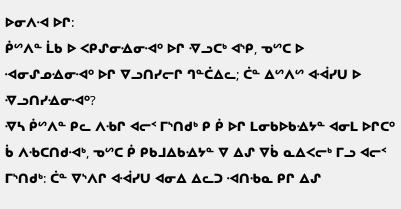ᐅᓂᐱᐗ ᐅᒋ:
ᑮᔥᐱᓐ ᒫᑲ ᐅ ᐸᑭᔑᓂᐎᓂᐗᐤ ᐅᒋ ᐌᓗᑕᒃ ᐊᔅᑭ, ᓀᔥᑕ ᐅ ᐗᓂᔑᓄᐎᓂᐗᐤ ᐅᒋ ᐁᓗᑎᓯᓕᒋ ᒉᓐᑖᐃᓚ; ᑖᓐ ᐃᔥᐱᔥ ᐊᐙᓯᑌ ᐅ ᐌᓗᑎᓯᐎᓂᐗᐤ?
ᐌᓴ ᑮᔥᐱᓐ ᑭᓚ ᐱᑾᒋ ᐊᓕᑉ ᒥᔅᑎᑯᒃ ᑭ ᑮ ᐅᒋ ᒪᓂᑲᐅᑲᐎᔭᓐ ᐊᓂᒪ ᐅᒋᑕᐤ ᑳ ᐱᑾᑕᑎᑯᐗᒃ, ᓀᔥᑕ ᑮ ᑭᑲᒧᐃᑲᐎᔭᓐ ᐁ ᐃᔑ ᐁᑳ ᓇᐃᐸᓕᒃ ᒥᓗ ᐊᓕᑉ ᒥᔅᑎᑯᒃ: ᑖᓐ ᐁᔅᐱᒋ ᐊᐙᓯᑌ ᐊᓂᐃ ᐃᓚᑐ ᐗᑎᑾᓇ ᑭᒋ ᐃᔑ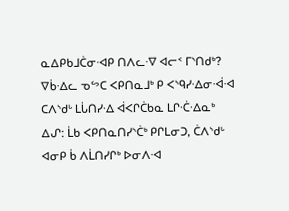ᓇᐃᑭᑲᒧᑖᓂᐗᑭ ᑎᐱᓚᐌ ᐊᓕᑉ ᒥᔅᑎᑯᒃ?
ᐁᑳᐎᓚ ᓀᔥᑕ ᐸᑭᑎᓇᒧᒃ ᑭ ᐸᔅᑫᓯᐎᓂᐙᐗ ᑕᐱᔅᑯᒡ ᒪᒑᑎᓯᐎ ᐋᐸᒋᑖᑲᓇ ᒪᒋᑣᐎᓇᒃ ᐃᔑ: ᒫᑲ ᐸᑭᑎᓇᑎᓯᔅᑖᒃ ᑭᒋᒪᓂᑐ, ᑖᐱᔅᑯᒡ ᐊᓂᑭ ᑳ ᐱᒫᑎᓯᒋᒃ ᐅᓂᐱᐗ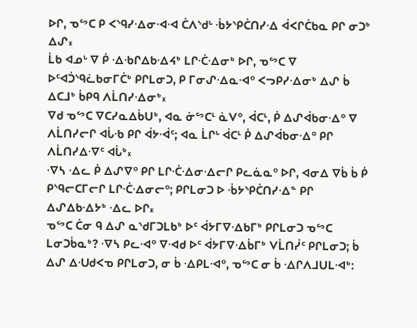ᐅᒋ, ᓀᔥᑕ ᑭ ᐸᔅᑫᓯᐎᓂᐗᐗ ᑖᐱᔅᑯᒡ ᒀᔭᔅᑭᑖᑎᓯᐎ ᐋᐸᒋᑖᑲᓇ ᑭᒋ ᓂᑐᒃ ᐃᔑ᙮
ᒫᑲ ᐊᓄᒡ ᐁ ᑮ ᐎᑾᒋᐃᑲᐎᔦᒃ ᒪᒋᑣᐎᓂᒃ ᐅᒋ, ᓀᔥᑕ ᐁ ᐅᑦᐊᑑᔅᑫᓛᑲᓂᒥᑖᒃ ᑭᒋᒪᓂᑐ, ᑭ ᒥᓂᔑᐎᓇᐗᐤ ᐸᓓᑭᓯᐎᓂᒃ ᐃᔑ ᑳ ᐃᑕᒧᒃ ᑳᑭᑫ ᐱᒫᑎᓯᐎᓂᒃ᙮
ᐁᑯ ᓀᔥᑕ ᐁᑕᓯᓇᐃᑳᑌᒃ, ᐊᓇ ᓃᔥᑕᒻ ᓈᐯᐤ, ᐋᑕᒻ, ᑮ ᐃᔑᐋᑲᓂᐎᐤ ᐁ ᐱᒫᑎᓯᓕᒋ ᐊᒑᑾ ᑭᒋ ᐋᔭᐙᑦ; ᐊᓇ ᒫᒋᒡ ᐋᑕᒻ ᑮ ᐃᔑᐋᑲᓂᐎᐤ ᑭᒋ ᐱᒫᑎᓯᐃᐌᑦ ᐊᒑᒃ᙮
ᐌᓴ ᐎᓚ ᑮ ᐃᔑᐁᐤ ᑭᒋ ᒪᒋᑣᐎᓂᐎᓕᒋ ᑭᓚᓈᓇᐤ ᐅᒋ, ᐊᓂᐃ ᐁᑳ ᑳ ᑮ ᑭᔅᑫᓕᑕᒥᓕᒋ ᒪᒋᑣᐎᓂᓕᐤ; ᑭᒋᒪᓂᑐ ᐅ ᒀᔭᔅᑭᑖᑎᓯᐎᓐ ᑭᒋ ᐃᔑᐃᑲᐎᔭᒃ ᐎᓚ ᐅᒋ᙮
ᓀᔥᑕ ᑖᓂ ᑫ ᐃᔑ ᓇᔅᑯᒥᑐᒪᑲᒃ ᐅᑦ ᐋᔭᒥᐁᐎᑲᒥᒃ ᑭᒋᒪᓂᑐ ᓀᔥᑕ ᒪᓂᑐᑳᓇᒃ? ᐌᓴ ᑭᓚᐗᐤ ᐁᐗᑯ ᐅᑦ ᐋᔭᒥᐁᐎᑳᒥᒃ ᐯᒫᑎᓰᑦ ᑭᒋᒪᓂᑐ; ᑳ ᐃᔑ ᐃᑗᑯᐸᓀ ᑭᒋᒪᓂᑐ, ᓂ ᑳ ᐎᑭᒪᐗᐤ, ᓀᔥᑕ ᓂ ᑳ ᐎᒋᐱᒧᑌᒪᐗᒃ: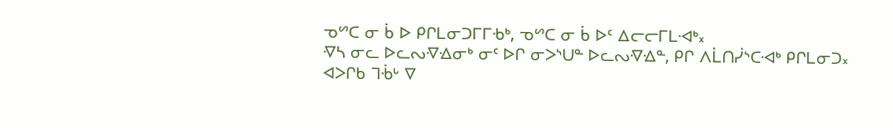ᓀᔥᑕ ᓂ ᑳ ᐅ ᑭᒋᒪᓂᑐᒥᒥᑾᒃ, ᓀᔥᑕ ᓂ ᑳ ᐅᑦ ᐃᓕᓕᒥᒪᐗᒃ᙮
ᐌᓴ ᓂᓚ ᐅᓚᔓᐌᐎᓂᒃ ᓂᑦ ᐅᒋ ᓂᐳᔅᑌᓐ ᐅᓚᔓᐌᐎᓐ, ᑭᒋ ᐱᒫᑎᓰᔅᑕᐗᒃ ᑭᒋᒪᓂᑐ᙮
ᐊᐳᒋᑲ ᒣᒀᒡ ᐁ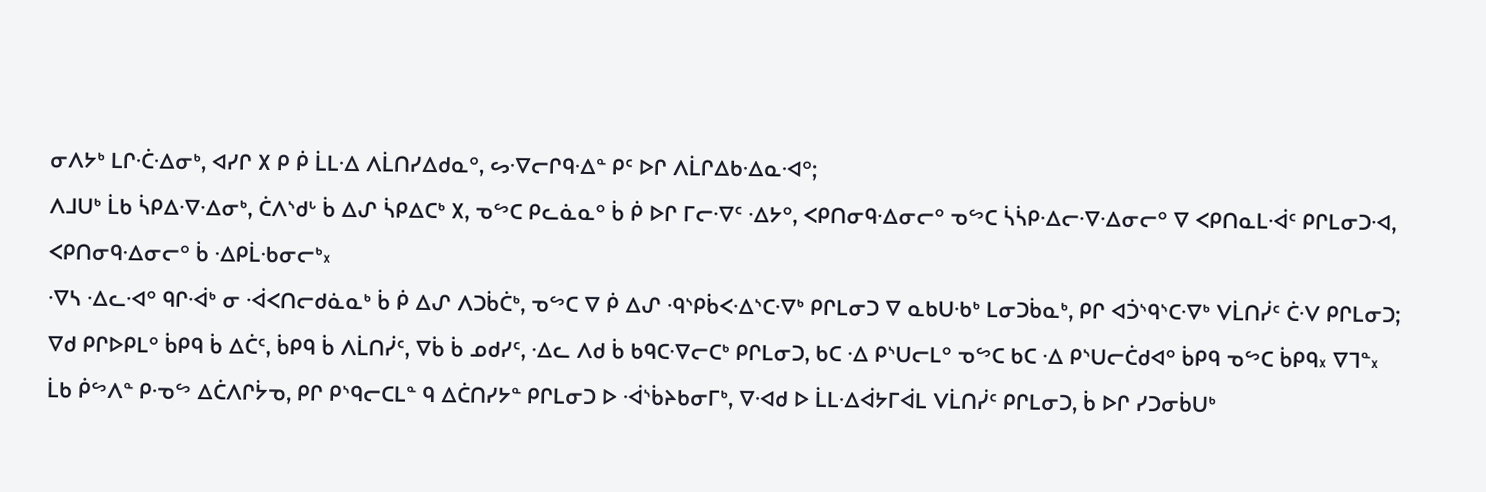ᓂᐱᔭᒃ ᒪᒋᑣᐎᓂᒃ, ᐊᓯᒋ ᙭ ᑭ ᑮ ᒫᒪᐎ ᐱᒫᑎᓯᐃᑯᓇᐤ, ᔕᐌᓕᒋᑫᐎᓐ ᑭᑦ ᐅᒋ ᐱᒫᒋᐃᑲᐎᓇᐗᐤ;
ᐱᒧᑌᒃ ᒫᑲ ᓵᑭᐃᐌᐎᓂᒃ, ᑖᐱᔅᑯᒡ ᑳ ᐃᔑ ᓵᑭᐃᑕᒃ ᙭, ᓀᔥᑕ ᑭᓚᓈᓇᐤ ᑳ ᑮ ᐅᒋ ᒥᓕᐌᑦ ᐎᔭᐤ, ᐸᑭᑎᓂᑫᐎᓂᓕᐤ ᓀᔥᑕ ᓵᓵᑭᐎᓕᐌᐎᓂᓕᐤ ᐁ ᐸᑭᑎᓇᒪᐙᑦ ᑭᒋᒪᓂᑐᐗ, ᐸᑭᑎᓂᑫᐎᓂᓕᐤ ᑳ ᐎᑭᒫᑾᓂᓕᒃ᙮
ᐌᓴ ᐎᓚᐗᐤ ᑫᒋᐙᒃ ᓂ ᐙᐸᑎᓕᑯᓈᓇᒃ ᑳ ᑮ ᐃᔑ ᐱᑐᑳᑖᒃ, ᓀᔥᑕ ᐁ ᑮ ᐃᔑ ᑴᔅᑭᑳᐸᐎᔅᑕᐌᒃ ᑭᒋᒪᓂᑐ ᐁ ᓇᑲᑌᑾᒃ ᒪᓂᑐᑳᓇᒃ, ᑭᒋ ᐊᑑᔅᑫᔅᑕᐌᒃ ᐯᒫᑎᓰᑦ ᑖᐺ ᑭᒋᒪᓂᑐ;
ᐁᑯ ᑭᒋᐅᑭᒪᐤ ᑳᑭᑫ ᑳ ᐃᑖᑦ, ᑳᑭᑫ ᑳ ᐱᒫᑎᓰᑦ, ᐁᑳ ᑳ ᓄᑯᓯᑦ, ᐎᓚ ᐱᑯ ᑳ ᑲᑫᑕᐌᓕᑕᒃ ᑭᒋᒪᓂᑐ, ᑲᑕ ᐎ ᑭᔅᑌᓕᒪᐤ ᓀᔥᑕ ᑲᑕ ᐎ ᑭᔅᑌᓕᑖᑯᐊᐤ ᑳᑭᑫ ᓀᔥᑕ ᑳᑭᑫ᙮ ᐁᒣᓐ᙮
ᒫᑲ ᑮᔥᐱᓐ ᑭᓉᔥ ᐃᑖᐱᒋᔮᓀ, ᑭᒋ ᑭᔅᑫᓕᑕᒪᓐ ᑫ ᐃᑖᑎᓯᔭᓐ ᑭᒋᒪᓂᑐ ᐅ ᐙᔅᑳᔨᑲᓂᒥᒃ, ᐁᐗᑯ ᐅ ᒫᒪᐎᐋᔭᒥᐋᒪ ᐯᒫᑎᓰᑦ ᑭᒋᒪᓂᑐ, ᑳ ᐅᒋ ᓯᑐᓂᑳᑌᒃ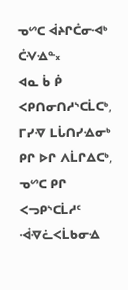ᓀᔥᑕ ᐋᔨᒋᑖᓂᐗᒃ ᑖᐺᐎᓐ᙮
ᐊᓇ ᑳ ᑮ ᐸᑭᑎᓂᑎᓱᔅᑕᒫᑕᒃ, ᒥᓯᐌ ᒪᒑᑎᓯᐎᓂᒃ ᑭᒋ ᐅᒋ ᐱᒫᒋᐃᑕᒃ, ᓀᔥᑕ ᑭᒋ ᐸᓓᑭᔅᑕᒫᓱᑦ ᐙᐌᓛᐸᒫᑲᓂᐎ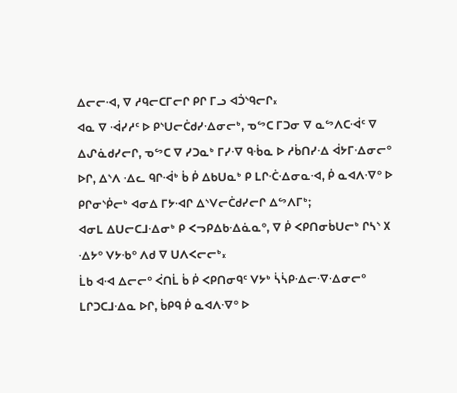ᐃᓕᓕᐗ, ᐁ ᓱᑫᓕᑕᒥᓕᒋ ᑭᒋ ᒥᓗ ᐊᑑᔅᑫᓕᒋ᙮
ᐊᓇ ᐁ ᐙᓯᓱᑦ ᐅ ᑭᔅᑌᓕᑖᑯᓯᐎᓂᓕᒃ, ᓀᔥᑕ ᒥᑐᓂ ᐁ ᓇᔥᐱᑕᐙᑦ ᐁ ᐃᔑᓈᑯᓯᓕᒋ, ᓀᔥᑕ ᐁ ᓯᑐᓇᒃ ᒥᓯᐌ ᑫᒀᓇ ᐅ ᓱᑳᑎᓯᐎ ᐋᔭᒥᐎᓂᓕᐤ ᐅᒋ, ᐃᔅᐱ ᐎᓚ ᑫᒋᐙᒃ ᑳ ᑮ ᐃᑲᑌᓇᒃ ᑭ ᒪᒋᑣᐎᓂᓇᐗ, ᑮ ᓇᐊᐱᐌᐤ ᐅ ᑭᒋᓂᔅᑮᓕᒃ ᐊᓂᐃ ᒥᔭᐗᒋ ᐃᔅᐯᓕᑖᑯᓯᓕᒋ ᐃᔥᐱᒥᒃ;
ᐊᓂᒪ ᐃᑌᓕᑕᒧᐎᓂᒃ ᑭ ᐸᓓᑭᐃᑲᐎᓈᓇᐤ, ᐁ ᑮ ᐸᑭᑎᓂᑳᑌᓕᒃ ᒋᓴᔅ ᙭ ᐎᔭᐤ ᐯᔭᑾᐤ ᐱᑯ ᐁ ᑌᐱᐸᓕᓕᒃ᙮
ᒫᑲ ᐊᐗ ᐃᓕᓕᐤ ᐹᑎᒫ ᑳ ᑮ ᐸᑭᑎᓂᑫᑦ ᐯᔭᒃ ᓵᓵᑭᐎᓕᐌᐎᓂᓕᐤ ᒪᒋᑐᑕᒧᐎᓇ ᐅᒋ, ᑳᑭᑫ ᑮ ᓇᐊᐱᐌᐤ ᐅ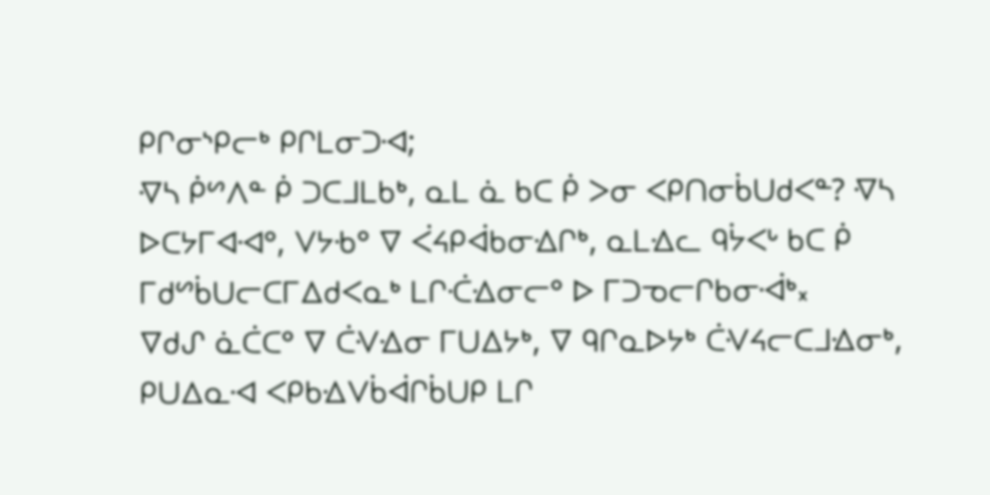ᑭᒋᓂᔅᑭᓕᒃ ᑭᒋᒪᓂᑐᐗ;
ᐌᓴ ᑮᔥᐱᓐ ᑮ ᑐᑕᒧᒪᑲᒃ, ᓇᒪ ᓈ ᑲᑕ ᑮ ᐳᓂ ᐸᑭᑎᓂᑳᑌᑯᐸᓐ? ᐌᓴ ᐅᑕᔭᒥᐊᐗᐤ, ᐯᔭᑾᐤ ᐁ ᐹᔦᑭᐋᑲᓂᐎᒋᒃ, ᓇᒪᐎᓚ ᑫᔮᐸᒡ ᑲᑕ ᑮ ᒥᑯᔥᑳᑌᓕᑕᒥᐃᑯᐸᓇᒃ ᒪᒋᑣᐎᓂᓕᐤ ᐅ ᒥᑐᓀᓕᒋᑲᓂᐙᒃ᙮
ᐁᑯᔑ ᓈᑖᑕᐤ ᐁ ᑖᐺᐎᓂ ᒥᑌᐃᔭᒃ, ᐁ ᑫᒋᓇᐅᔭᒃ ᑖᐺᔦᓕᑕᒧᐎᓂᒃ, ᑭᑌᐃᓇᐗ ᐸᑭᑲᐎᐯᑳᐋᒋᑳᑌᑭ ᒪᒋ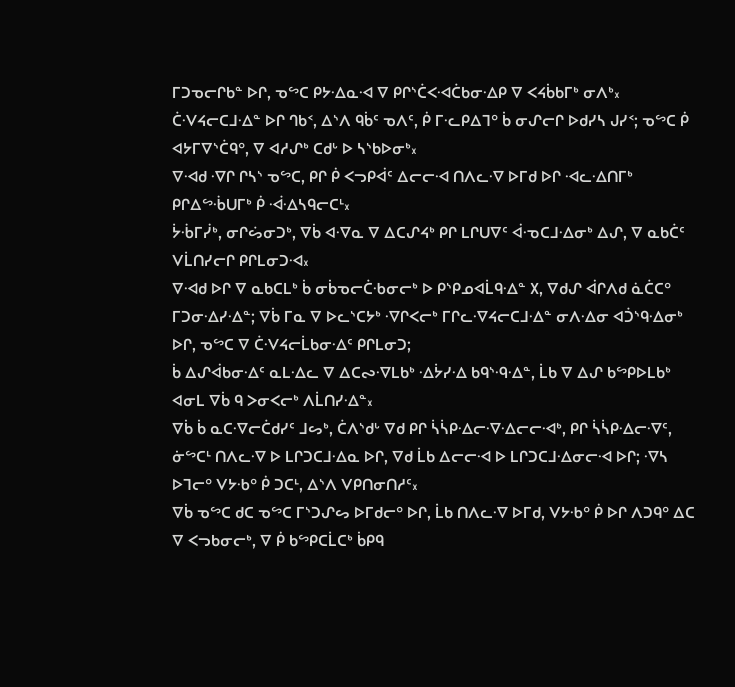ᒥᑐᓀᓕᒋᑲᓐ ᐅᒋ, ᓀᔥᑕ ᑭᔭᐎᓇᐗ ᐁ ᑭᒋᔅᑖᐸᐗᑖᑲᓂᐎᑭ ᐁ ᐸᔦᑳᑲᒥᒃ ᓂᐱᒃ᙮
ᑖᐺᔦᓕᑕᒧᐎᓐ ᐅᒋ ᒉᑲᑉ, ᐃᔅᐱ ᑫᑳᑦ ᓀᐱᑦ, ᑮ ᒥᓦᑭᐃᒣᐤ ᑳ ᓂᔑᓕᒋ ᐅᑯᓯᓴ ᒍᓯᑉ; ᓀᔥᑕ ᑮ ᐊᔭᒥᐁᔅᑖᑫᐤ, ᐁ ᐊᓱᔑᒃ ᑕᑯᒡ ᐅ ᓴᔅᑲᐅᓂᒃ᙮
ᐁᐗᑯ ᐌᒋ ᒋᓴᔅ ᓀᔥᑕ, ᑭᒋ ᑮ ᐸᓓᑭᐋᑦ ᐃᓕᓕᐗ ᑎᐱᓚᐌ ᐅᒥᑯ ᐅᒋ ᐗᓚᐎᑎᒥᒃ ᑭᒋᐃᔥᒀᑌᒥᒃ ᑮ ᐙᐎᓴᑫᓕᑕᒻ᙮
ᔮᒀᒥᓰᒃ, ᓂᒋᔖᓂᑐᒃ, ᐁᑳ ᐊᐌᓇ ᐁ ᐃᑕᔑᔦᒃ ᑭᒋ ᒪᒋᑌᐁᑦ ᐋᓉᑕᒧᐎᓂᒃ ᐃᔑ, ᐁ ᓇᑲᑖᑦ ᐯᒫᑎᓯᓕᒋ ᑭᒋᒪᓂᑐᐗ᙮
ᐁᐗᑯ ᐅᒋ ᐁ ᓇᑲᑕᒪᒃ ᑳ ᓂᑳᓀᓕᑖᑾᓂᓕᒃ ᐅ ᑭᔅᑭᓄᐊᒫᑫᐎᓐ ᙭, ᐁᑯᔑ ᐋᒋᐱᑯ ᓈᑖᑕᐤ ᒥᑐᓂᐎᓯᐎᓐ; ᐁᑳ ᒥᓇ ᐁ ᐅᓚᔅᑕᔭᒃ ᐌᒋᐸᓕᒃ ᒥᒋᓚᐌᔦᓕᑕᒧᐎᓐ ᓂᐱᐎᓂ ᐊᑑᔅᑫᐎᓂᒃ ᐅᒋ, ᓀᔥᑕ ᐁ ᑖᐺᔦᓕᒫᑲᓂᐎᑦ ᑭᒋᒪᓂᑐ;
ᑳ ᐃᔑᐋᑲᓂᐎᑦ ᓇᒪᐎᓚ ᐁ ᐃᑕᔓᐌᒪᑲᒃ ᐎᔮᓯᐎ ᑲᑫᔅᑴᐎᓐ, ᒫᑲ ᐁ ᐃᔑ ᑲᔥᑭᐅᒪᑲᒃ ᐊᓂᒪ ᐁᑳ ᑫ ᐳᓂᐸᓕᒃ ᐱᒫᑎᓯᐎᓐ᙮
ᐁᑳ ᑳ ᓇᑕᐌᓕᑖᑯᓯᑦ ᒧᔕᒃ, ᑖᐱᔅᑯᒡ ᐁᑯ ᑭᒋ ᓵᓵᑭᐎᓕᐌᐎᓕᓕᐗᒃ, ᑭᒋ ᓵᓵᑭᐎᓕᐌᑦ, ᓃᔥᑕᒻ ᑎᐱᓚᐌ ᐅ ᒪᒋᑐᑕᒧᐎᓇ ᐅᒋ, ᐁᑯ ᒫᑲ ᐃᓕᓕᐗ ᐅ ᒪᒋᑐᑕᒧᐎᓂᓕᐗ ᐅᒋ; ᐌᓴ ᐅᒣᓕᐤ ᐯᔭᑾᐤ ᑮ ᑐᑕᒻ, ᐃᔅᐱ ᐯᑭᑎᓂᑎᓱᑦ᙮
ᐁᑳ ᓀᔥᑕ ᑯᑕ ᓀᔥᑕ ᒥᔅᑐᔑᔕ ᐅᒥᑯᓕᐤ ᐅᒋ, ᒫᑲ ᑎᐱᓚᐌ ᐅᒥᑯ, ᐯᔭᑾᐤ ᑮ ᐅᒋ ᐱᑐᑫᐤ ᐃᑕ ᐁ ᐸᓓᑲᓂᓕᒃ, ᐁ ᑮ ᑲᔥᑭᑕᒫᑕᒃ ᑳᑭᑫ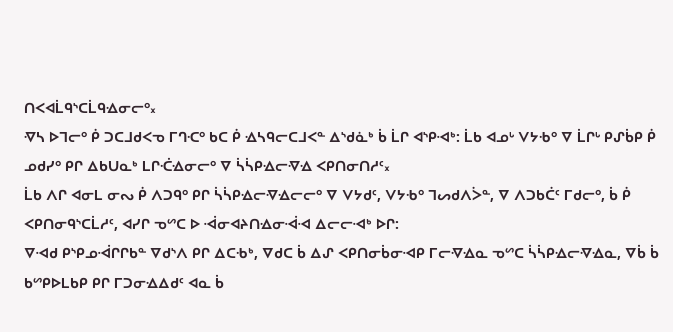ᑎᐸᐊᒫᑫᔅᑕᒫᑫᐎᓂᓕᐤ᙮
ᐌᓴ ᐅᒣᓕᐤ ᑮ ᑐᑕᒧᑯᐸᓀ ᒥᒉᑡᐤ ᑲᑕ ᑮ ᐎᓴᑫᓕᑕᒧᐸᓐ ᐃᔅᑯᓈᒃ ᑳ ᒫᒋ ᐊᔅᑭᐗᒃ: ᒫᑲ ᐊᓄᒡ ᐯᔭᑾᐤ ᐁ ᒫᒋᒡ ᑭᔑᑳᑭ ᑮ ᓄᑯᓯᐤ ᑭᒋ ᐃᑲᑌᓇᒃ ᒪᒋᑣᐎᓂᓕᐤ ᐁ ᓵᓵᑭᐎᓕᐌᐎ ᐸᑭᑎᓂᑎᓱᑦ᙮
ᒫᑲ ᐱᒋ ᐊᓂᒪ ᓂᔓ ᑮ ᐱᑐᑫᐤ ᑭᒋ ᓵᓵᑭᐎᓕᐌᐎᓕᓕᐤ ᐁ ᐯᔭᑯᑦ, ᐯᔭᑾᐤ ᒣᔕᑯᐱᐴᓐ, ᐁ ᐱᑐᑲᑖᑦ ᒥᑯᓕᐤ, ᑳ ᑮ ᐸᑭᑎᓂᑫᔅᑕᒫᓱᑦ, ᐊᓯᒋ ᓀᔥᑕ ᐅ ᐙᓂᐊᔨᑎᐎᓂᐙᐗ ᐃᓕᓕᐗᒃ ᐅᒋ:
ᐁᐗᑯ ᑭᔅᑭᓄᐙᒋᒋᑲᓐ ᐁᑯᔅᐱ ᑭᒋ ᐃᑕᑾᒃ, ᐁᑯᑕ ᑳ ᐃᔑ ᐸᑭᑎᓂᑳᓂᐗᑭ ᒥᓕᐌᐎᓇ ᓀᔥᑕ ᓵᓵᑭᐎᓕᐌᐎᓇ, ᐁᑳ ᑳ ᑲᔥᑭᐅᒪᑲᑭ ᑭᒋ ᒥᑐᓂᐎᐃᑯᑦ ᐊᓇ ᑳ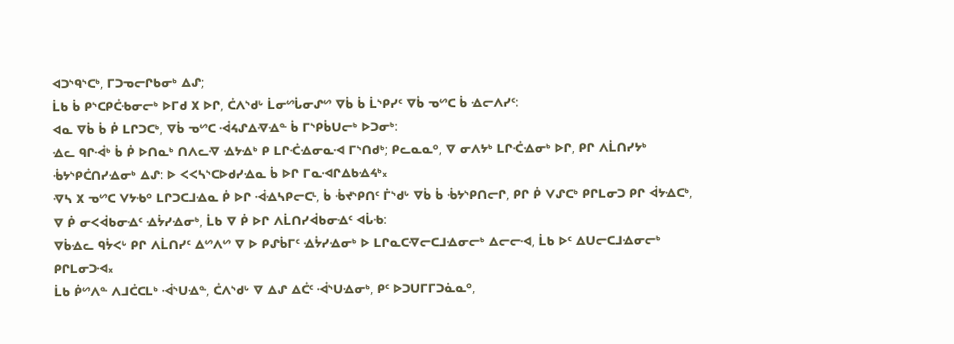ᐊᑐᔅᑫᔅᑕᒃ, ᒥᑐᓀᓕᒋᑲᓂᒃ ᐃᔑ;
ᒫᑲ ᑳ ᑭᔅᑕᑭᑖᑾᓂᓕᒃ ᐅᒥᑯ ᙭ ᐅᒋ, ᑖᐱᔅᑯᒡ ᒫᓂᔥᒑᓂᔑᔥ ᐁᑳ ᑳ ᒫᔅᑭᓯᑦ ᐁᑳ ᓀᔥᑕ ᑳ ᐎᓕᐱᓯᑦ:
ᐊᓇ ᐁᑳ ᑳ ᑮ ᒪᒋᑐᑕᒃ, ᐁᑳ ᓀᔥᑕ ᐙᔦᔑᐃᐌᐎᓐ ᑳ ᒥᔅᑭᑳᑌᓕᒃ ᐅᑐᓂᒃ:
ᐎᓚ ᑫᒋᐙᒃ ᑳ ᑮ ᐅᑎᓇᒃ ᑎᐱᓚᐌ ᐎᔭᐎᒃ ᑭ ᒪᒋᑣᐎᓂᓇᐗ ᒥᔅᑎᑯᒃ; ᑭᓚᓇᓇᐤ, ᐁ ᓂᐱᔭᒃ ᒪᒋᑣᐎᓂᒃ ᐅᒋ, ᑭᒋ ᐱᒫᑎᓯᔭᒃ ᒀᔭᔅᑭᑖᑎᓯᐎᓂᒃ ᐃᔑ: ᐅ ᐸᐸᓴᔅᑕᐅᑯᓯᐎᓇ ᑳ ᐅᒋ ᒥᓇᐗᒋᐃᑲᐎᔦᒃ᙮
ᐌᓴ ᙭ ᓀᔥᑕ ᐯᔭᑾᐤ ᒪᒋᑐᑕᒧᐎᓇ ᑮ ᐅᒋ ᐙᐎᓴᑭᓕᑕᒻ, ᑳ ᒀᔪᔅᑭᑎᑦ ᒦᔅᑯᒡ ᐁᑳ ᑳ ᒀᔭᔅᑭᑎᓕᒋ, ᑭᒋ ᑮ ᐯᔑᑕᒃ ᑭᒋᒪᓂᑐ ᑭᒋ ᐋᔭᐎᑕᒃ, ᐁ ᑮ ᓂᐸᐋᑲᓂᐎᑦ ᐎᔮᓯᐎᓂᒃ, ᒫᑲ ᐁ ᑮ ᐅᒋ ᐱᒫᑎᓯᐋᑲᓂᐎᑦ ᐊᒑᑾ:
ᐁᑳᐎᓚ ᑫᔮᐸᒡ ᑭᒋ ᐱᒫᑎᓯᑦ ᐃᔥᐱᔥ ᐁ ᐅ ᑭᔑᑳᒥᑦ ᐎᔮᓯᐎᓂᒃ ᐅ ᒪᒋᓇᑕᐌᓕᑕᒧᐎᓂᓕᒃ ᐃᓕᓕᐗ, ᒫᑲ ᐅᑦ ᐃᑌᓕᑕᒧᐎᓂᓕᒃ ᑭᒋᒪᓂᑐᐗ᙮
ᒫᑲ ᑮᔥᐱᓐ ᐱᒧᑖᑕᒪᒃ ᐙᔅᑌᐎᓐ, ᑖᐱᔅᑯᒡ ᐁ ᐃᔑ ᐃᑖᑦ ᐙᔅᑌᐎᓂᒃ, ᑭᑦ ᐅᑐᑌᒥᒥᑐᓈᓇᐤ,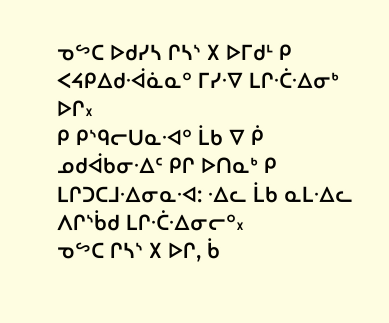ᓀᔥᑕ ᐅᑯᓯᓴ ᒋᓴᔅ ᙭ ᐅᒥᑯᒻ ᑭ ᐸᔦᑭᐃᑯᐙᓈᓇᐤ ᒥᓯᐌ ᒪᒋᑣᐎᓂᒃ ᐅᒋ᙮
ᑭ ᑭᔅᑫᓕᑌᓇᐗᐤ ᒫᑲ ᐁ ᑮ ᓄᑯᐋᑲᓂᐎᑦ ᑭᒋ ᐅᑎᓇᒃ ᑭ ᒪᒋᑐᑕᒧᐎᓂᓇᐗ: ᐎᓚ ᒫᑲ ᓇᒪᐎᓚ ᐱᒋᔅᑳᑯ ᒪᒋᑣᐎᓂᓕᐤ᙮
ᓀᔥᑕ ᒋᓴᔅ ᙭ ᐅᒋ, ᑳ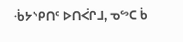ᒀᔭᔅᑭᑎᑦ ᐅᑎᐹᒋᒧ, ᓀᔥᑕ ᑳ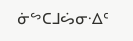ᓃᔥᑕᒧᔖᓂᐎᑦ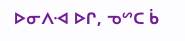ᐅᓂᐱᐗ ᐅᒋ, ᓀᔥᑕ ᑳ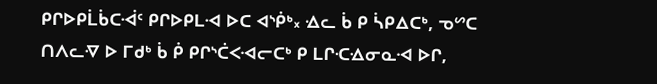ᑭᒋᐅᑭᒫᑳᑕᐙᑦ ᑭᒋᐅᑭᒪᐗ ᐅᑕ ᐊᔅᑮᒃ᙮ ᐎᓚ ᑳ ᑭ ᓵᑭᐃᑕᒃ, ᓀᔥᑕ ᑎᐱᓚᐌ ᐅ ᒥᑯᒃ ᑳ ᑮ ᑭᒋᔅᑖᐸᐗᓕᑕᒃ ᑭ ᒪᒋᑡᐎᓂᓇᐗ ᐅᒋ,